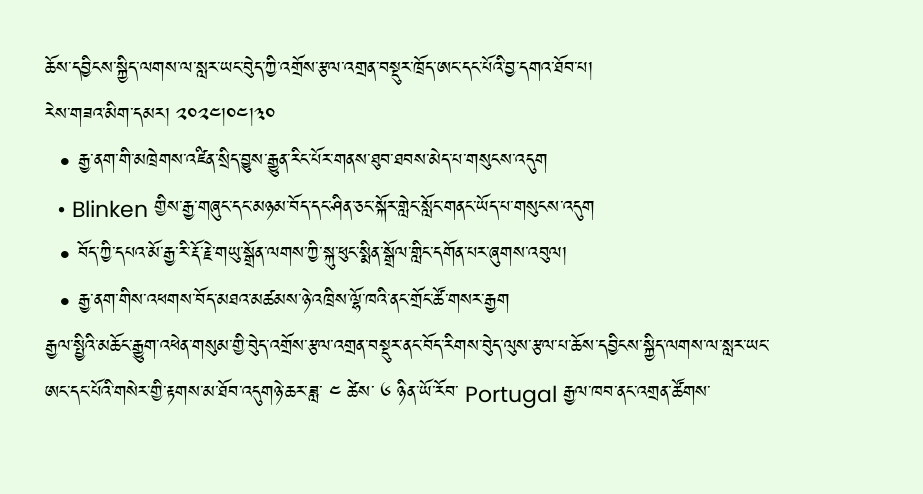ཆོས་དབྱིངས་སྐྱིད་ལགས་ལ་སླར་ཡང་བེུད་ཀྱི་འགྲོས་རྩལ་འགྲན་བསྡུར་ཁྲོད་ཨང་དང་པོའི་བྱ་དགའ་ཐོབ་པ།
རེས་གཟའ་མིག་དམར། ༢༠༢༤།༠༤།༣༠
  • རྒྱ་ནག་གི་མཁྲེགས་འཛིན་སྲིད་བྱུས་རྒྱུན་རིང་པོར་གནས་ཐུབ་ཐབས་མེད་པ་གསུངས་འདུག
  • Blinken གྱིས་རྒྱ་གཞུང་དང་མཉམ་བོད་དང་ཤིན་ཅང་སྐོར་གླེང་སློང་གནང་ཡོད་པ་གསུངས་འདུག
  • བོད་ཀྱི་དཔའ་མོ་རྒྱ་རི་རྡོ་རྗེ་གཡུ་སྒྲོན་ལགས་ཀྱི་སྐུ་ཕུང་སྨིན་སྒྲོལ་གླིང་དགོན་པར་ཞུགས་འབུལ།
  • རྒྱ་ནག་གིས་འཕགས་བོད་མཐའ་མཚམས་ཉེ་འཁྲིས་ལྷོ་ཁའི་ནང་གྲོང་ཚོ་གསར་རྒྱག
རྒྱལ་སྤྱིའི་མཆོང་རྒྱུག་འཕེན་གསུམ་གྱི་བེུད་འགྲོས་རྩལ་འགྲན་བསྡུར་ནང་བོད་རིགས་བེུད་ལུས་རྩལ་པ་ཆོས་དབྱིངས་སྐྱིད་ལགས་ལ་སླར་ཡང་ཨང་དང་པོའི་གསེར་གྱི་རྟགས་མ་ཐོབ་འདུགཉེ་ཆར་ཟླ་ ༤ ཚེས་ ༦ ཉིན་ཡོ་རོབ་ Portugal རྒྱལ་ཁབ་ནང་འགྲན་ཚོགས་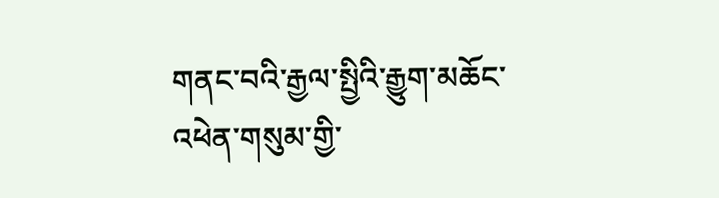གནང་བའི་རྒྱལ་སྤྱིའི་རྒྱུག་མཆོང་འཕེན་གསུམ་གྱི་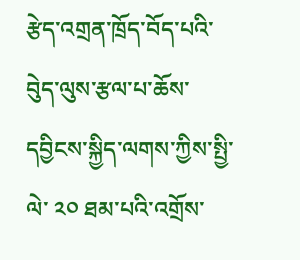རྩེད་འགྲན་ཁྲོད་བོད་པའི་བེུད་ལུས་རྩལ་པ་ཆོས་དབྱིངས་སྐྱིད་ལགས་ཀྱིས་སྤྱི་ལེ་ ༢༠ ཐམ་པའི་འགྲོས་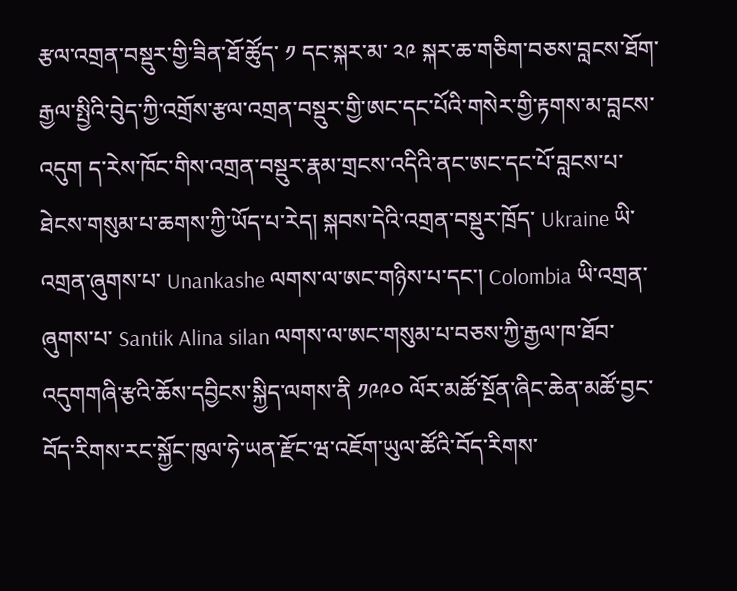རྩལ་འགྲན་བསྡུར་གྱི་ཟིན་ཐོ་ཚོུད་ ༡ དང་སྐར་མ་ ༢༩ སྐར་ཆ་གཅིག་བཅས་བླངས་ཐོག་རྒྱལ་སྤྱིའི་བེུད་ཀྱི་འགྲོས་རྩལ་འགྲན་བསྡུར་གྱི་ཨང་དང་པོའི་གསེར་གྱི་རྟགས་མ་བླངས་འདུག ད་རེས་ཁོང་གིས་འགྲན་བསྡུར་རྣམ་གྲངས་འདིའི་ནང་ཨང་དང་པོ་བླངས་པ་ཐེངས་གསུམ་པ་ཆགས་ཀྱི་ཡོད་པ་རེད། སྐབས་དེའི་འགྲན་བསྡུར་ཁྲོད་ Ukraine ཡི་འགྲན་ཞུགས་པ་ Unankashe ལགས་ལ་ཨང་གཉིས་པ་དང་། Colombia ཡི་འགྲན་ཞུགས་པ་ Santik Alina silan ལགས་ལ་ཨང་གསུམ་པ་བཅས་ཀྱི་རྒྱལ་ཁ་ཐོབ་འདུགགཞི་རྩའི་ཆོས་དབྱིངས་སྐྱིད་ལགས་ནི ༡༩༩༠ ལོར་མཚོ་སྔོན་ཞིང་ཆེན་མཚོ་བྱང་བོད་རིགས་རང་སྐྱོང་ཁུལ་ཧེ་ཡན་རྫོང་ཝ་འཇོག་ཡུལ་ཚོའི་བོད་རིགས་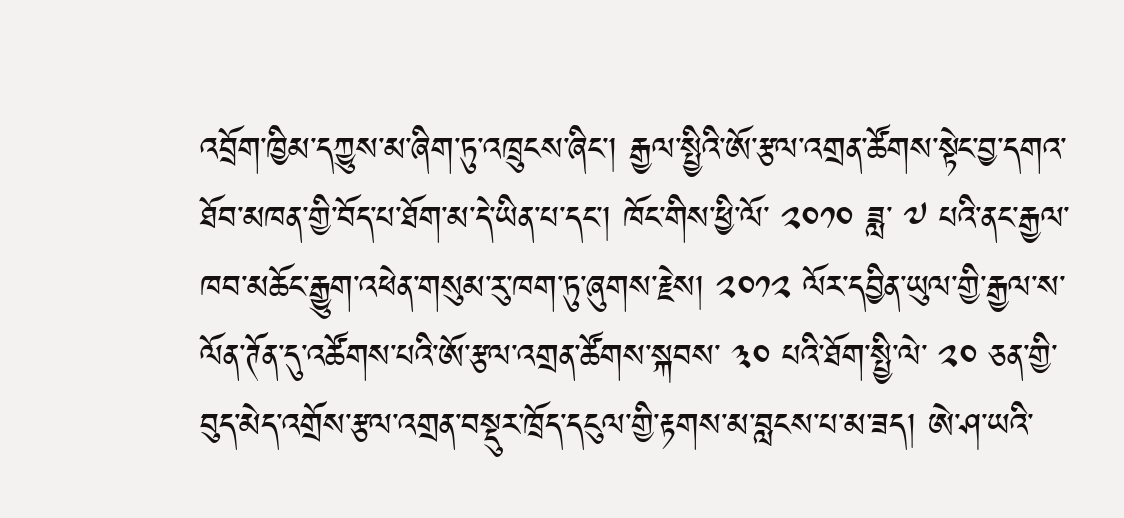འབྲོག་ཁྱིམ་དཀྱུས་མ་ཞིག་ཏུ་འཁྲུངས་ཞིང་། རྒྱལ་སྤྱིའི་ཨོ་རྩལ་འགྲན་ཚོགས་སྟེང་བྱ་དགའ་ཐོབ་མཁན་གྱི་བོད་པ་ཐོག་མ་དེ་ཡིན་པ་དང་། ཁོང་གིས་ཕྱི་ལོ་ ༢༠༡༠ ཟླ་ ༧ པའི་ནང་རྒྱལ་ཁབ་མཆོང་རྒྱུག་འཕེན་གསུམ་རུ་ཁག་ཏུ་ཞུགས་རྗེས། ༢༠༡༢ ལོར་དབྱིན་ཡུལ་གྱི་རྒྱལ་ས་ལོན་ཊོན་དུ་འཚོགས་པའི་ཨོ་རྩལ་འགྲན་ཚོགས་སྐབས་ ༣༠ པའི་ཐོག་སྤྱི་ལེ་ ༢༠ ཅན་གྱི་བུད་མེད་འགྲོས་རྩལ་འགྲན་བསྡུར་ཁྲོད་དངུལ་གྱི་རྟགས་མ་བླངས་པ་མ་ཟད། ཨེ་ཤ་ཡའི་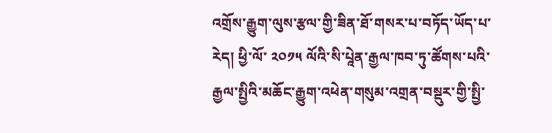འགྲོས་རྒྱུག་ལུས་རྩལ་གྱི་ཟིན་ཐོ་གསར་པ་བཏོད་ཡོད་པ་རེད། ཕྱི་ལོ་ ༢༠༡༥ ལོའི་སི་པཱེན་རྒྱལ་ཁབ་ཏུ་ཚོགས་པའི་རྒྱལ་སྤྱིའི་མཆོང་རྒྱུག་འཕེན་གསུམ་འགྲན་བསྡུར་གྱི་སྤྱི་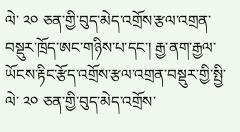ལེ་ ༢༠ ཅན་གྱི་བུད་མེད་འགྲོས་རྩལ་འགྲན་བསྡུར་ཁྲོད་ཨང་གཉིས་པ་དང་། རྒྱ་ནག་རྒྱལ་ཡོངས་རྟིང་རྩོད་འགྲོས་རྩལ་འགྲན་བསྡུར་གྱི་སྤྱི་ལེ་ ༢༠ ཅན་གྱི་བུད་མེད་འགྲོས་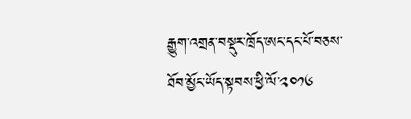རྒྱུག་འགྲན་བསྡུར་ཁྲོད་ཨང་དང་པོ་བཅས་ཐོབ་མྱོང་ཡོད་སྟབས་ཕྱི་ལོ་༢༠༡༦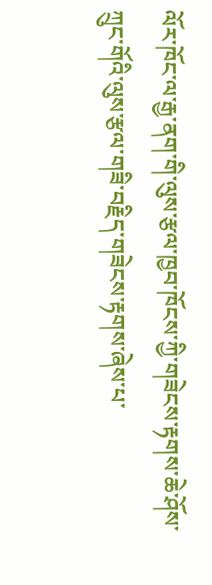ལོར་ཁོང་ལ་རྒྱ་ནག་གི་ལུས་རྩལ་ཁྱབ་ཁོངས་ཀྱི་གཟེངས་རྟགས་ཆེ་ཤོས་ཀྲུང་གོའི་ལུས་རྩལ་གཟི་བརྗིད་གཟེངས་རྟགས་ཞེས་པ་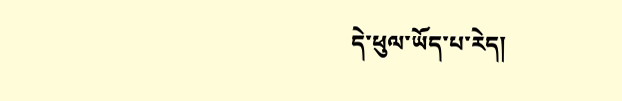དེ་ཕུལ་ཡོད་པ་རེད།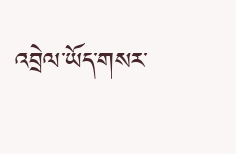འབྲེལ་ཡོད་གསར་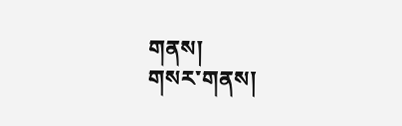གནས།
གསར་གནས།